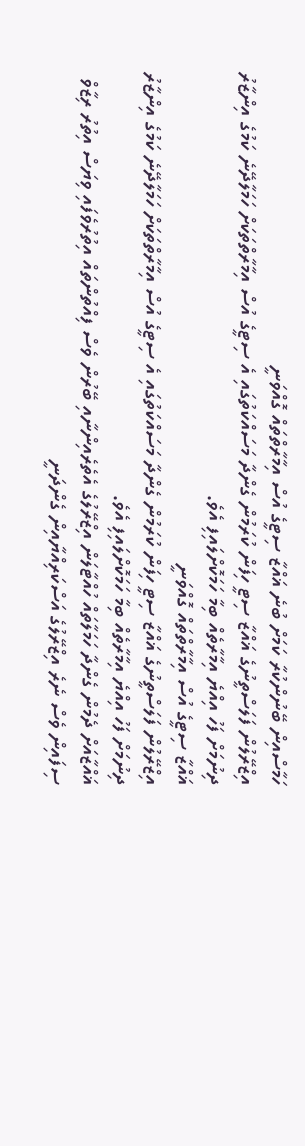ހަމާސްއިން ބޭނުންކުރާ ކަމަށް ބުނެ ޣައްޒާ ސިޓީގެ އުސް އިމާރާތްތައް ގޮއްވަނީ
އިޒްރޭލުން ފަލަސްތީނުގެ ޣައްޒާ ސިޓީ ހިފަން ކުރަމުން ގެންދާ މަސައްކަތުގައި އެ ސިޓީގެ އުސް އިމާރާތްތަކަށް ހަމަލާދޭނެ ކަމުގެ އިންޒާރު ދިނުމަށް ފަހު އިއްޔެ އިމާރާތެއް ބިމާ ހަމަކޮށްލައިފި އެވެ.
ޣައްޒާ ސިޓީގެ އުސް އިމާރާތްތައް ގޮއްވަނީ
އިޒްރޭލުން ފަލަސްތީނުގެ ޣައްޒާ ސިޓީ ހިފަން ކުރަމުން ގެންދާ މަސައްކަތުގައި އެ ސިޓީގެ އުސް އިމާރާތްތަކަށް ހަމަލާދޭނެ ކަމުގެ އިންޒާރު ދިނުމަށް ފަހު އިއްޔެ އިމާރާތެއް ބިމާ ހަމަކޮށްލައިފި އެވެ.
ޣައްޒާއަށް ދެމުން ގެންދާ ހަމަލާތައް ހުއްޓާލަން އިޒްރޭލުގެ އެތެރެއިންނާއި ބޭރުން ވެސް ފިއްތުންތައް އިތުރުވެފައި ވިޔަސް އިތުރު ރިޒާވް ސިފައިން ވެސް ނެރެ އިޒްރޭލުގެ އަސްކަރިއްޔާއިން ގެންދަނީ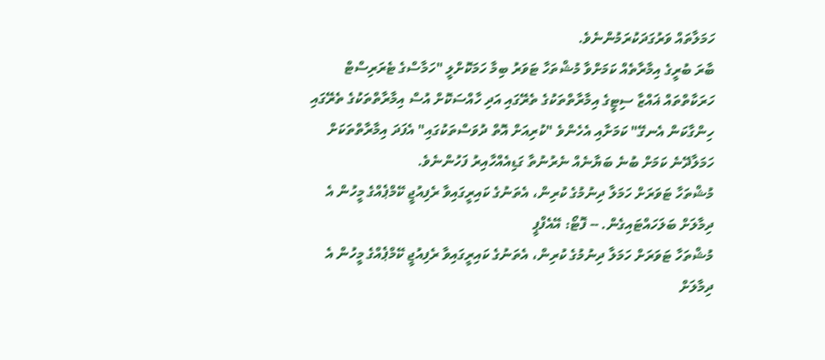ހަމަލާތައް ވަރުގަދަކުރަމުންނެވެ.
ބާރަ ބުރީގެ އިމާރާތެއް ކަމަށްވާ މުޝްތަހާ ޓަވަރު ބިމާ ހަމަކޮށްލީ "ހަމާސްގެ ޓެރަރިސްޓް ހަރަކާތްތައް ޣައްޒާ ސިޓީގެ އިމާރާތްތަކުގެ ތެރޭގައި އަދި ހާއްސަކޮށް އުސް އިމާރާތްތަކުގެ ތެރޭގައި ހިންގާކަން އެނގޭ" ކަމަށާއި އެހެންވެ "ކުރިއަށް އޮތް ދުވަސްތަކުގައި" އެފަދަ އިމާރާތްތަކަށް ހަމަލާދޭނެ ކަމަށް ބުނެ ބަޔާނެއް ނެރުނުތާ ގަޑިއެއްހާއިރު ފަހުންނެވެ.
މުޝްތަހާ ޓަވަރަށް ހަމަލާ ދިނުމުގެ ކުރިން، އެތަނުގެ ކައިރީގައިވާ ރެފިއުޖީ ކޭމްޕެއްގެ މީހުން އެ ދިމާލަށް ބަލަހައްޓައިގެން. -- ފޮޓޯ: އޭއެފްޕީ
މުޝްތަހާ ޓަވަރަށް ހަމަލާ ދިނުމުގެ ކުރިން، އެތަނުގެ ކައިރީގައިވާ ރެފިއުޖީ ކޭމްޕެއްގެ މީހުން އެ ދިމާލަށް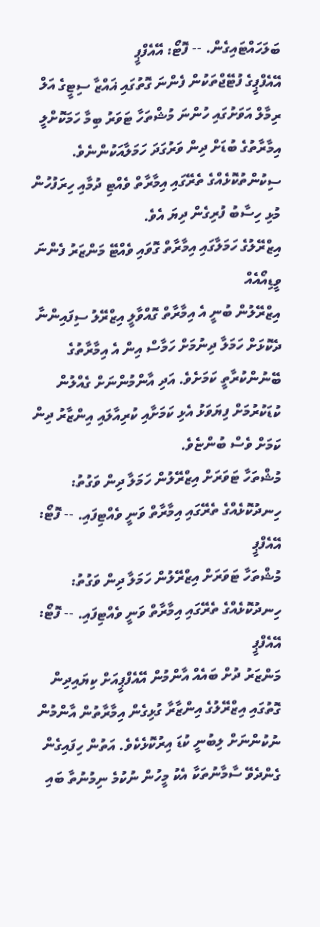ބަލަހައްޓައިގެން. -- ފޮޓޯ: އޭއެފްޕީ
އޭއެފްޕީގެ ފުޓޭޖްތަކުން ފެންނަ ގޮތުގައި ޣައްޒާ ސިޓީގެ އަލް ރިމާލް އަވަށުގައި ހުންނަ މުޝްތަހާ ޓަވަރު ބިމާ ހަމަކޮށްލީ އިމާރާތުގެ ބުޑަށް ދިން ވަރުގަދަ ހަމަލާއަކުންނެވެ. ސިކުންތުކޮޅެއްގެ ތެރޭގައި އިމާރާތް ވެއްޓި ދުމާއި ހިރަފުހުން މުޅި ހިސާބު ފުރިގެން ދިޔަ އެވެ.
އިޒްރޭލުގެ ހަމަލާގައި އިމާރާތް ގޮވައި ވެއްޓޭ މަންޒަރު ފެންނަ ވީޑިއޯއެއް
އިޒްރޭލުން ބުނީ އެ އިމާރާތް ގޮއްވާލީ އިޒްރޭލު ސިފައިންނާ ދެކޮޅަށް ހަމަލާ ދިނުމަށް ހަމާސް އިން އެ އިމާރާތުގެ ބޭނުންކުރާތީ ކަމަށެވެ. އަދި އާންމުންނަށް ގެއްލުން ކުޑަކުރުމަށް ފިޔަވަޅު އެޅި ކަމަށާއި ކުރިއާލައި އިންޒާރު ދިން ކަމަށް ވެސް ބުންޏެވެ.
މުޝްތަހާ ޓަވަރަށް އިޒްރޭލުން ހަމަލާ ދިން ވަގުތު: ހިނދުކޮޅެއްގެ ތެރޭގައި އިމާރާތް ވަނީ ވެއްޓިފައި. -- ފޮޓޯ: އޭއެފްޕީ
މުޝްތަހާ ޓަވަރަށް އިޒްރޭލުން ހަމަލާ ދިން ވަގުތު: ހިނދުކޮޅެއްގެ ތެރޭގައި އިމާރާތް ވަނީ ވެއްޓިފައި. -- ފޮޓޯ: އޭއެފްޕީ
މަންޒަރު ދުށް ބައެއް އާންމުން އޭއެފްޕީއަށް ކިޔައިދިން ގޮތުގައި އިޒްރޭލުގެ އިންޒާރާ ގުޅިގެން އިމާރާތުން އާންމުން ނުކުންނަށް ލިބުނީ ކުޑަ އިރުކޮޅެކެވެ. އަތުން ހިފައިގެން ގެންދެވޭ ސާމާނުތަކާ އެކު މީހުން ނުކުމެ ނިމުނުތާ ބައި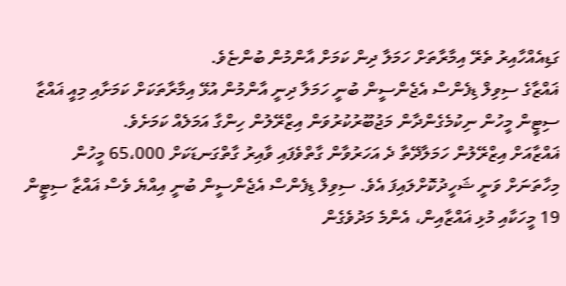ގަޑިއެއްހާއިރު ތެރޭ އިމާރާތަށް ހަމަލާ ދިން ކަމަށް އާންމުން ބުންޏެވެ.
ޣައްޒާގެ ސިވިލް ޑިފެންސް އެޖެންސީން ބުނީ ހަމަލާ ދިނީ އާންމުން އުޅޭ އިމާރާތަކަށް ކަމަށާއި މިއީ ޣައްޒާ ސިޓީން މީހުން ނިކުމެގެންދާން މަޖުބޫރުކުރުވަން އިޒްރޭލުން ހިންގާ އަމަލެއް ކަމަށެވެ.
ޣައްޒާއަށް އިޒްރޭލުން ހަމަލާދޭތާ ދެ އަހަރުވާން ގާތްވެފައި ވާއިރު ގާތްގަނޑަކަށް 65،000 މީހުން މިހާތަނަށް ވަނީ ޝަހީދުކޮށްލައިފަ އެވެ. ސިވިލް ޑިފެންސް އެޖެންސީން ބުނީ އިއްޔެ ވެސް ޣައްޒާ ސިޓީން 19 މީހަކާއި މުޅި ޣައްޒާއިން، އެންމެ މަދުވެގެން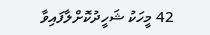42 މީހަކު ޝަހީދުކޮށްލާފައިވާ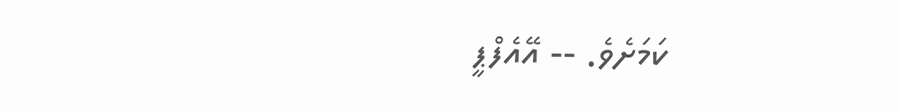ކަމަށެވެ. -- އޭއެފްޕީ